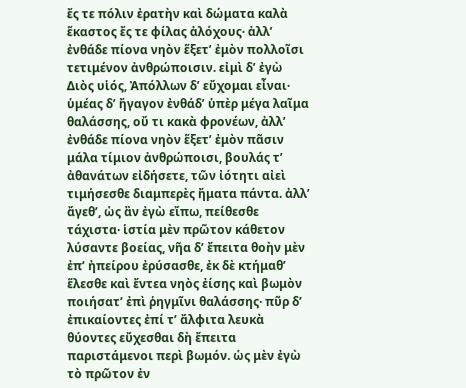ἔς τε πόλιν ἐρατὴν καὶ δώματα καλὰ ἕκαστος ἔς τε φίλας ἀλόχους· ἀλλʼ ἐνθάδε πίονα νηὸν ἕξετʼ ἐμὸν πολλοῖσι τετιμένον ἀνθρώποισιν. εἰμὶ δʼ ἐγὼ Διὸς υἱός, Ἀπόλλων δʼ εὔχομαι εἶναι· ὑμέας δʼ ἤγαγον ἐνθάδʼ ὑπὲρ μέγα λαῖμα θαλάσσης, οὔ τι κακὰ φρονέων, ἀλλʼ ἐνθάδε πίονα νηὸν ἕξετʼ ἐμὸν πᾶσιν μάλα τίμιον ἀνθρώποισι, βουλάς τʼ ἀθανάτων εἰδήσετε, τῶν ἰότητι αἰεὶ τιμήσεσθε διαμπερὲς ἤματα πάντα. ἀλλʼ ἄγεθʼ, ὡς ἂν ἐγὼ εἴπω, πείθεσθε τάχιστα· ἱστία μὲν πρῶτον κάθετον λύσαντε βοείας, νῆα δʼ ἔπειτα θοὴν μὲν ἐπʼ ἠπείρου ἐρύσασθε, ἐκ δὲ κτήμαθʼ ἕλεσθε καὶ ἔντεα νηὸς ἐίσης καὶ βωμὸν ποιήσατʼ ἐπὶ ῥηγμῖνι θαλάσσης· πῦρ δʼ ἐπικαίοντες ἐπί τʼ ἄλφιτα λευκὰ θύοντες εὔχεσθαι δὴ ἔπειτα παριστάμενοι περὶ βωμόν. ὡς μὲν ἐγὼ τὸ πρῶτον ἐν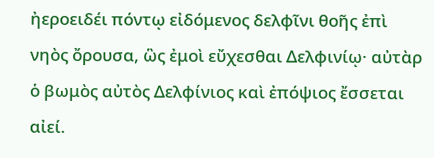ἠεροειδέι πόντῳ εἰδόμενος δελφῖνι θοῆς ἐπὶ νηὸς ὄρουσα, ὣς ἐμοὶ εὔχεσθαι Δελφινίῳ· αὐτὰρ ὁ βωμὸς αὐτὸς Δελφίνιος καὶ ἐπόψιος ἔσσεται αἰεί.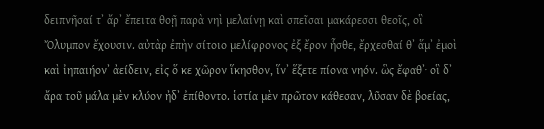δειπνῆσαί τʼ ἄρʼ ἔπειτα θοῇ παρὰ νηὶ μελαίνῃ καὶ σπεῖσαι μακάρεσσι θεοῖς, οἳ Ὄλυμπον ἔχουσιν. αὐτὰρ ἐπὴν σίτοιο μελίφρονος ἐξ ἔρον ἧσθε, ἔρχεσθαί θʼ ἅμʼ ἐμοὶ καὶ ἰηπαιήονʼ ἀείδειν, εἰς ὅ κε χῶρον ἵκησθον, ἵνʼ ἕξετε πίονα νηόν. ὣς ἔφαθʼ· οἳ δʼ ἄρα τοῦ μάλα μὲν κλύον ἠδʼ ἐπίθοντο. ἱστία μὲν πρῶτον κάθεσαν, λῦσαν δὲ βοείας,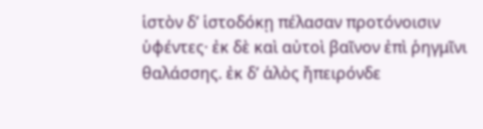ἱστὸν δʼ ἱστοδόκῃ πέλασαν προτόνοισιν ὑφέντες· ἐκ δὲ καὶ αὐτοὶ βαῖνον ἐπὶ ῥηγμῖνι θαλάσσης. ἐκ δʼ ἁλὸς ἤπειρόνδε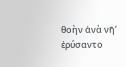θοὴν ἀνὰ νῆʼ ἐρύσαντο